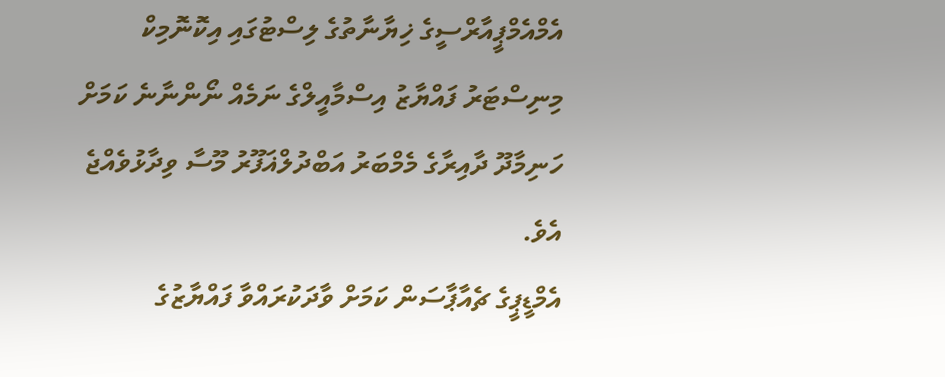އެމްއެމްޕީއާރްސީގެ ޚިޔާނާތުގެ ލިސްޓުގައި އިކޮނޮމިކް މިނިސްޓަރު ފައްޔާޒު އިސްމާއީލްގެ ނަމެއް ނޯންނާނެ ކަމަށް ހަނިމާދޫ ދާއިރާގެ މެމްބަރު އަބްދުލްޣަފޫރު މޫސާ ވިދާޅުވެއްޖެ އެވެ.
އެމްޑީޕީގެ ޗެއާޕާސަން ކަމަށް ވާދަކުރައްވާ ފައްޔާޒުގެ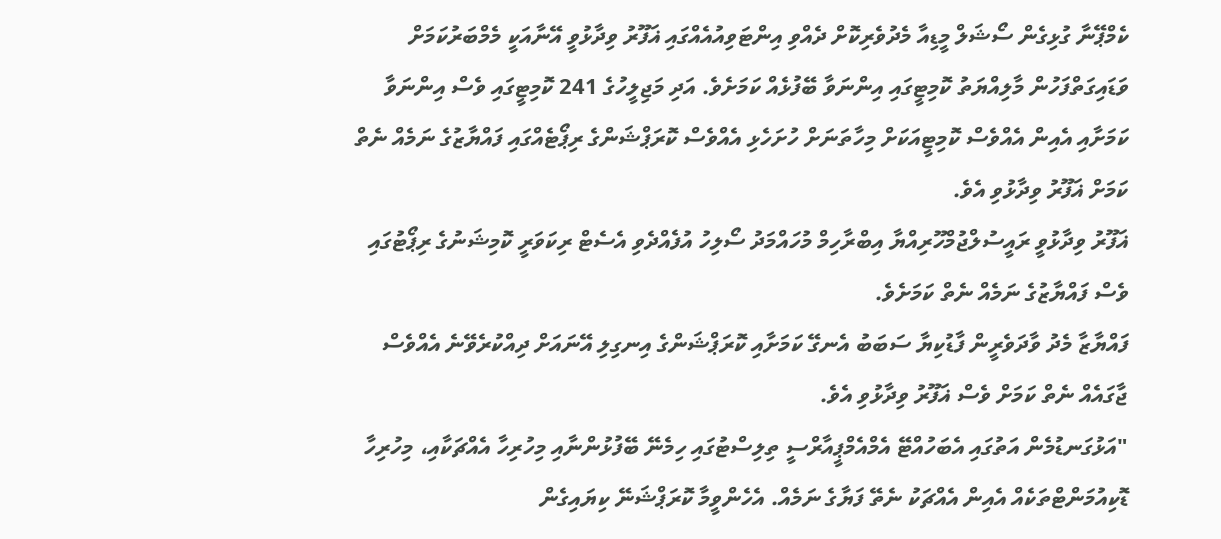ކެމްޕޭނާ ގުޅިގެން ސޯޝަލް މީޑިއާ މެދުވެރިކޮށް ދެއްވި އިންޓަވިއުއެއްގައި ޣަފޫރު ވިދާޅުވީ އޭނާއަކީ މެމްބަރުކަމަށް ވަޑައިގަތްފަހުން މާލިއްޔަތު ކޮމިޓީގައި އިންނަވާ ބޭފުޅެއް ކަމަށެވެ. އަދި މަޖިލީހުގެ 241 ކޮމިޓީގައި ވެސް އިންނަވާ ކަމަށާއި އެއިން އެއްވެސް ކޮމިޓީއަކަށް މިހާތަނަށް ހުށަހެޅި އެއްވެސް ކޮރަޕްޝަންގެ ރިޕޯޓެއްގައި ފައްޔާޒުގެ ނަމެއް ނެތް ކަމަށް ޣަފޫރު ވިދާޅުވި އެވެ.
ޣަފޫރު ވިދާޅުވީ ރައީސުލްޖުމްހޫރިއްޔާ އިބްރާހިމް މުހައްމަދު ސޯލިހު އުފެއްދެވި އެސެޓް ރިކަވަރީ ކޮމިޝަނުގެ ރިޕޯޓުގައި ވެސް ފައްޔާޒުގެ ނަމެއް ނެތް ކަމަށެވެ.
ފައްޔާޒާ މެދު ވާދަވެރީން ފާޑުކިޔާ ސަބަބު އެނގޭ ކަމަށާއި ކޮރަޕްޝަންގެ އިނގިލި އޭނައަށް ދިއްކުރެވޭނެ އެއްވެސް ޖާގައެއް ނެތް ކަމަށް ވެސް ޣަފޫރު ވިދާޅުވި އެވެ.
"އަޅުގަނޑުމެން އަތުގައި އެބަހުއްޓޭ އެމްއެމްޕީއާރްސީ ތިލިސްޓުގައި ހިމެނޭ ބޭފުޅުންނާއި މިހުރިހާ އެއްޗަކާއި، މިހުރިހާ ޑޮކިއުމަންޓްތަކެއް އެއިން އެއްޗަކު ނެތޭ ފަޔާގެ ނަމެއް. އެހެންވީމާ ކޮރަޕްޝަނޭ ކިޔައިގެން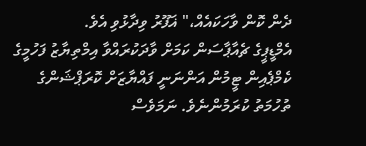ދެން ކޮން ވާހަކައެއް،" ޣަފޫރު ވިދާޅުވި އެވެ.
އެމްޑީޕީގެ ޗެއާޕާސަން ކަމަށް ވާދަކުރައްވާ އިމްތިޔާޒު ފަހުމީގެ ކެމްޕެއިން ޓީމުން އަންނަނީ ފައްޔާޒަށް ކޮރަޕްޝަންގެ ތުހުމަތު ކުރަމުންނެވެ. ނަމަވެސް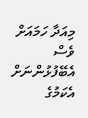މިއަދާ ހަމައަށް ވެސް އެބޭފުޅުންނަށް އެކަމުގެ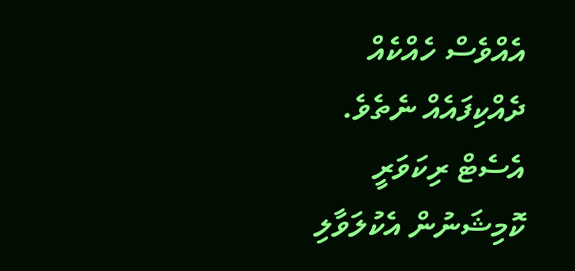އެއްވެސް ހެއްކެއް ދެއްކިފައެއް ނެތެވެ.
އެސެޓް ރިކަވަރީ ކޮމިޝަނުން އެކުލަވާލި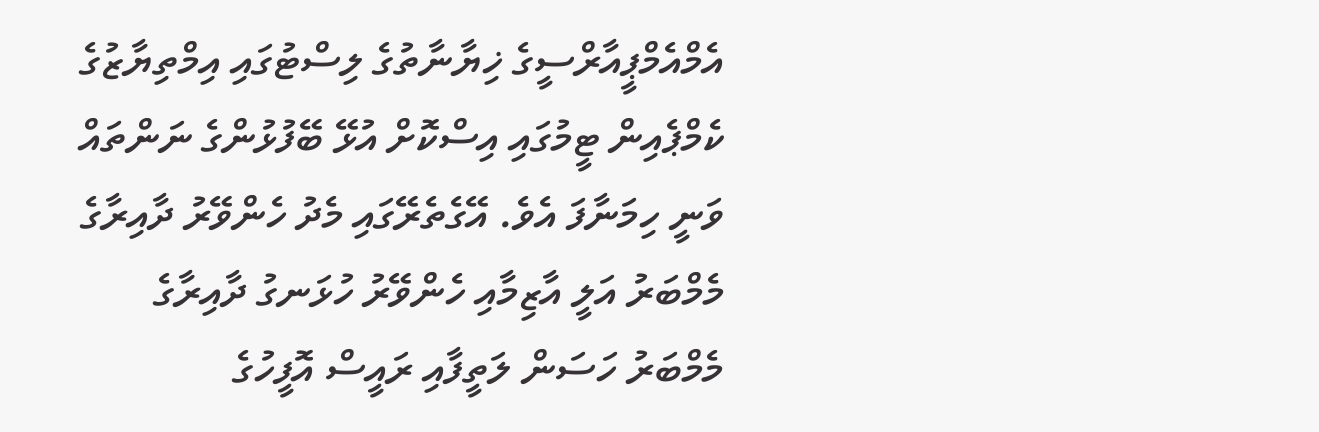އެމްއެމްޕީއާރްސީގެ ޚިޔާނާތުގެ ލިސްޓުގައި އިމްތިޔާޒުގެ ކެމްޕެއިން ޓީމުގައި އިސްކޮށް އުޅޭ ބޭފުޅުންގެ ނަންތައް ވަނީ ހިމަނާފަ އެވެ. އޭގެތެރޭގައި މެދު ހެންވޭރު ދާއިރާގެ މެމްބަރު އަލީ އާޒިމާއި ހެންވޭރު ހުޅަނގު ދާއިރާގެ މެމްބަރު ހަސަން ލަތީފާއި ރައީސް އޮފީހުގެ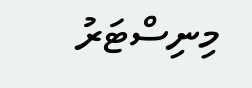މިނިސްޓަރު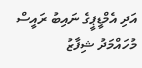އަދި އެމްޑީޕީގެ ނައިބު ރައީސް މުހައްމަދު ޝިފާޒު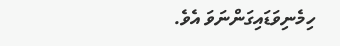ހިމެނިވަޑައިގަންނަވަ އެވެ.